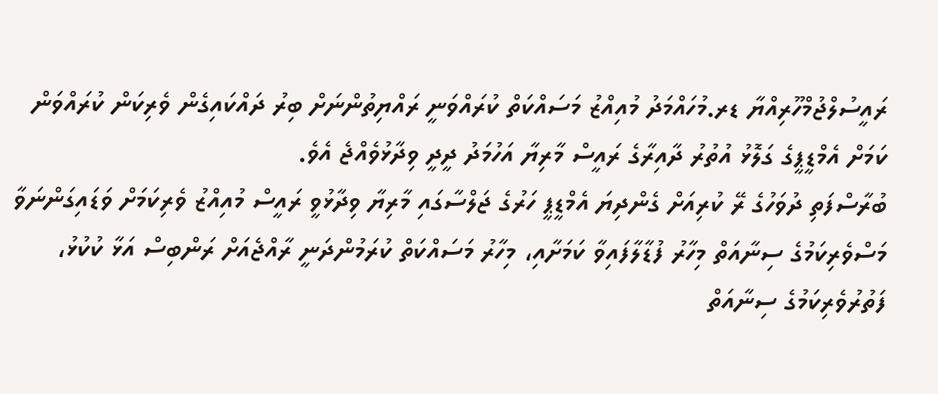ރައީސުލްޖުމްހޫރިއްޔާ ޑރ.މުހައްމަދު މުއިއްޒު މަސައްކަތް ކުރައްވަނީ ރައްޔިތުންނަށް ބިރު ދައްކައިގެން ވެރިކަން ކުރައްވަން ކަމަށް އެމްޑީޕީގެ ގަލޮޅު އުތުރު ދާއިރާގެ ރައީސް މާރިޔާ އަހުމަދު ދީދީ ވިދާޅުވެއްޖެ އެވެ.
ބުރާސްފަތި ދުވަހުގެ ރޭ ކުރިއަށް ގެންދިޔަ އެމްޑީޕީ ހަރުގެ ޖަލްސާގައި މާރިޔާ ވިދާޅުވީ ރައީސް މުއިއްޒު ވެރިކަމަށް ވަޑައިގަންނަވާ މަސްވެރިކަމުގެ ސިނާއަތް މިހާރު ފުޑާލާފައިވާ ކަމަށާއި، މިހާރު މަސައްކަތް ކުރަމުންދަނީ ރާއްޖެއަށް ރަންބިސް އަޅާ ކުކުޅު، ފަތުރުވެރިކަމުގެ ސިނާއަތް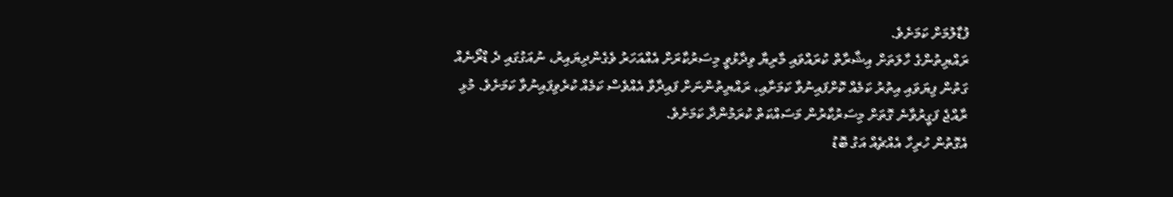ފުޑާލުމަށް ކަމަށެވެ.
ރައްޔިތުންގެ ހާލަތަށް އިޝާރާތް ކުރައްވައި މާރިޔާ ވިދާޅުވީ މިސަރުކާރަށް އެއްއަހަރު ވެގެންދިޔައިރު، ނުއަގުގައި ދެ ޑްރޯނެއް ގަތުން ފިޔަވައި އިތުރު ކަމެއް ކޮށްފައިނުވާ ކަމަށާއި، ރައްޔިތުންނަށް ފައިދާވާ އެއްވެސް ކަމެއް ކުރެވިފައިނުވާ ކަމަށެވެ. މުޅި ރާއްޖެ ފަގީރުވާނެ ގޮތަށް މިސަރުކާރުން މަސައްކަތް ކުރަމުންދާ ކަމަށެވެ.
އެގޮތުން ހުރިހާ އެއްޗެއް އަގު ބޮޑު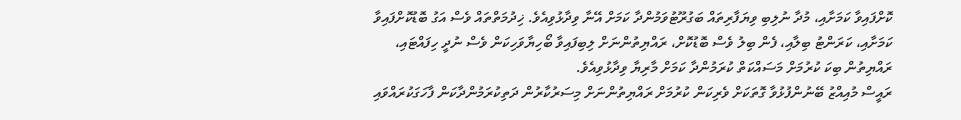ކޮށްފައިވާ ކަމަށާއި، މުދާ ނުލިބި ވިޔަފާރިތައް ބަގުރޫޓުވަމުންދާ ކަމަށް އޭނާ ވިދާޅުވިއެވެ. ޚިދުމަތްތައް ވެސް އަގު ބޮޑުކޮށްފައިވާ ކަމަށާއި، ކަރަންޓު ބިލާއި، ފެން ބިލު ވެސް ބޮޑުކޮށް، ރައްޔިތުންނަށް ލިބިފައިވާ ބޯހިޔާވަހިކަން ވެސް ނުދީ ހިފައްޓައި، ރައްޔިތުން ބިކަ ކުރުމަށް މަސައްކަތް ކުރަމުންދާ ކަމަށް މާރިޔާ ވިދާޅުވިއެވެ.
ރައީސް މުއިއްޒު ބޭނުންފުޅުވާ ގޮތަކަށް ވެރިކަން ކުރުމަށް ރައްޔިތުންނަށް މިސަރުކާރުން ދަތިކުރަމުންދާކަން ފާހަގަކުރައްވައި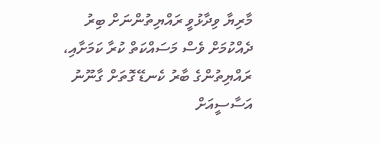މާރިޔާ ވިދާޅުވީ ރައްޔިތުންނަށް ބިރު ދެއްކުމަށް ވެސް މަސައްކަތް ކުރާ ކަމަށާއި، ރައްޔިތުންގެ ބާރު ކެނޑޭ ގޮތަށް ގާނޫނު އަސާސީއަށް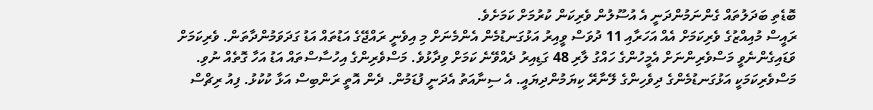ބޮޑެތި ބަދަލުތައް ގެންނަމުންދަނީ އެ އުސޫލުން ވެރިކަން ކުރުމަށް ކަމަށެވެ.
ރައީސް މުއިއްޒުގެ ވެރިކަމަށް އެއް އަހަރާއި 11 ދުވަސް ވީއިރު އަޅުގަނޑުމެން އެންމެނަށް މި އިވެނީ ރައްޖޭގެ އަޑުތައް އަޑު ގަދަވަމުންދާތަން. ވެރިކަމަށް ވަޑައިގެންނެވީ މަސްވެރިންނަށް އެމީހުންގެ ހައްގު ލާރި 48 ގަޑިއިރު ދެއްވޭނެ ކަމަށް ވިދާޅުވެ. މަސްވެރިންގެ އިހުސާސްތައް އަޑު އަހާ ގޮތެއް ނުވި. މަސްވެރިކަމަކީ އަޅުގަނޑުމެންގެ ދިވެހިންގެ ލޭނާރޭ ކިޔަމުންދިޔައީ. އެ ސިނާއަތު އެދަނީ ފުޑަމުން. ދެން އޮތީ ރަންބިސް އަޅާ ކުކުޅު. ފިއު ރިޗްސް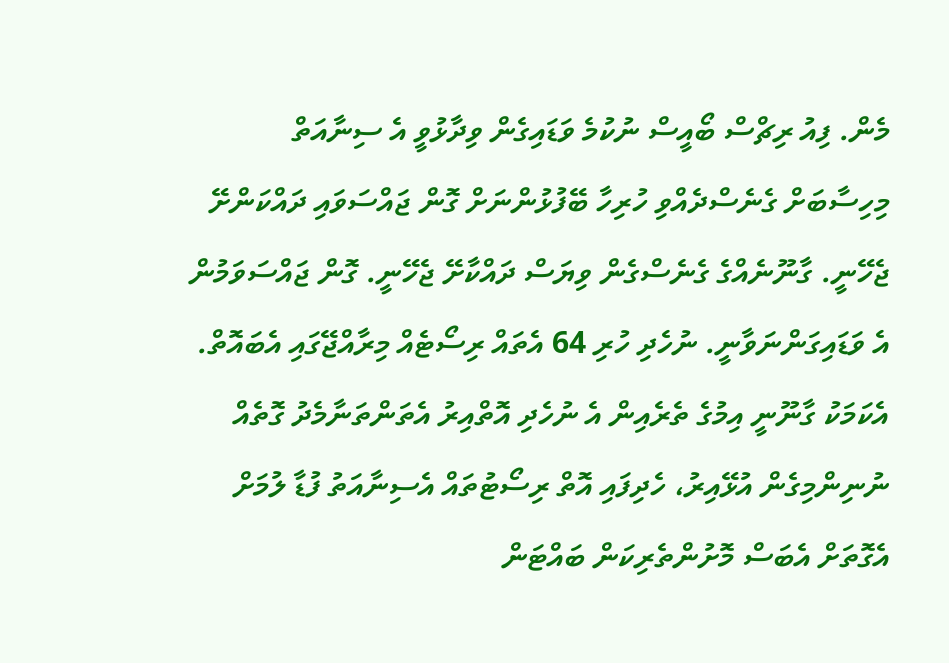މެން. ފިއު ރިޗްސް ބޯއީސް ނުކުމެ ވަޑައިގެން ވިދާޅުވީ އެ ސިނާއަތް މިހިސާބަށް ގެނެސްދެއްވި ހުރިހާ ބޭފުޅުންނަށް ގޮން ޖައްސަވައި ދައްކަންށޭ ޖެހޭނީ. ގާނޫނެއްގެ ގެނެސްގެން ވިޔަސް ދައްކާށޭ ޖެހޭނީ. ގޮން ޖައްސަވަމުން އެ ވަޑައިގަންނަވާނީ. ނުހެދި ހުރި 64 އެތައް ރިސޯޓެއް މިރާއްޖޭގައި އެބައޮތް. އެކަމަކު ގާނޫނީ އިމުގެ ތެރެއިން އެ ނުހެދި އޮތްއިރު އެތަންތަނާމެދު ގޮތެއް ނުނިންމިގެން އުޅޭއިރު، ހެދިފައި އޮތް ރިސޯޓުތައް އެސިނާއަތު ފުޑާ ލުމަށް އެގޮތަށް އެބަސް މޮށުންތެރިކަން ބައްޓަން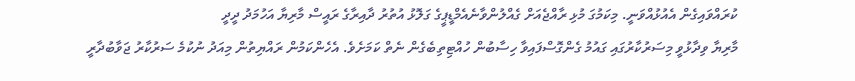ކުރައްވައިގެން އެއުޅުއްވަނީ. މިކަމުގަ މުޅި ރާއްޖެއަށް ގެއްލުންވާނެއެމްޑީޕީގެ ގަލޮޅު އުތުރު ދާއިރާގެ ރައީސް މާރިޔާ އަހުމަދު ދީދީ
މާރިޔާ ވިދާޅުވީ މިސަރުކާރުގައި ގައުމު ގެންގޮސްފައިވާ ހިސާބުން ހުއްޓިތިބެގެން ނެތް ކަމަށެވެ. އެހެންކަމުން ރައްޔިތުން މިއަދު ނުކުމެ ސަރުކާރު ޖަވާބުދާރީ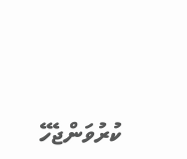ކުރުވަންޖެހޭ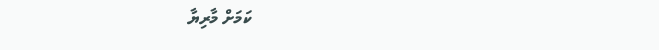ކަމަށް މާރިޔާ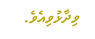ވިދާޅުވިއެވެ.